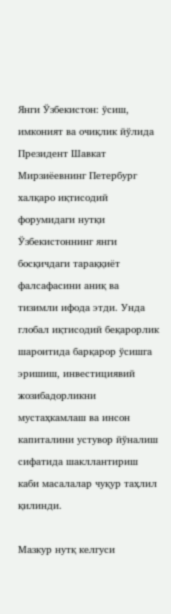Янги Ўзбекистон: ўсиш, имконият ва очиқлик йўлида
Президент Шавкат Мирзиёевнинг Петербург халқаро иқтисодий форумидаги нутқи Ўзбекистоннинг янги босқичдаги тараққиёт фалсафасини аниқ ва тизимли ифода этди. Унда глобал иқтисодий беқарорлик шароитида барқарор ўсишга эришиш, инвестициявий жозибадорликни мустаҳкамлаш ва инсон капиталини устувор йўналиш сифатида шакллантириш каби масалалар чуқур таҳлил қилинди.

Мазкур нутқ келгуси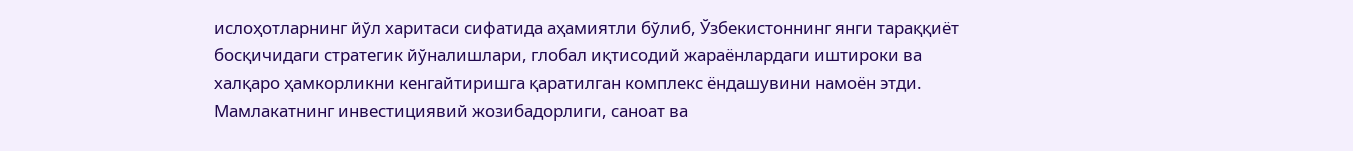ислоҳотларнинг йўл харитаси сифатида аҳамиятли бўлиб, Ўзбекистоннинг янги тараққиёт босқичидаги стратегик йўналишлари, глобал иқтисодий жараёнлардаги иштироки ва халқаро ҳамкорликни кенгайтиришга қаратилган комплекс ёндашувини намоён этди. Мамлакатнинг инвестициявий жозибадорлиги, саноат ва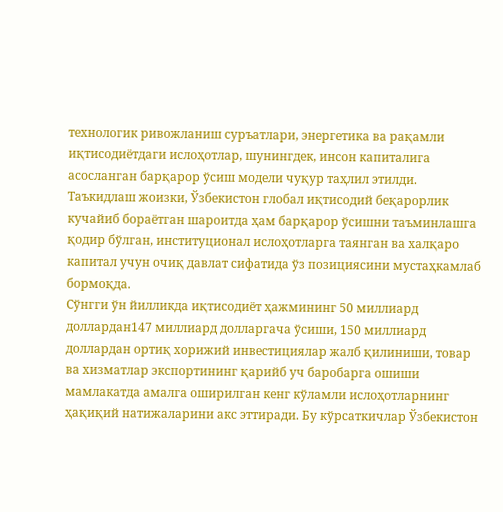технологик ривожланиш суръатлари, энергетика ва рақамли иқтисодиётдаги ислоҳотлар, шунингдек, инсон капиталига асосланган барқарор ўсиш модели чуқур таҳлил этилди.
Таъкидлаш жоизки, Ўзбекистон глобал иқтисодий беқарорлик кучайиб бораётган шароитда ҳам барқарор ўсишни таъминлашга қодир бўлган, институционал ислоҳотларга таянган ва халқаро капитал учун очиқ давлат сифатида ўз позициясини мустаҳкамлаб бормоқда.
Сўнгги ўн йилликда иқтисодиёт ҳажмининг 50 миллиард доллардан147 миллиард долларгача ўсиши, 150 миллиард доллардан ортиқ хорижий инвестициялар жалб қилиниши, товар ва хизматлар экспортининг қарийб уч баробарга ошиши мамлакатда амалга оширилган кенг кўламли ислоҳотларнинг ҳақиқий натижаларини акс эттиради. Бу кўрсаткичлар Ўзбекистон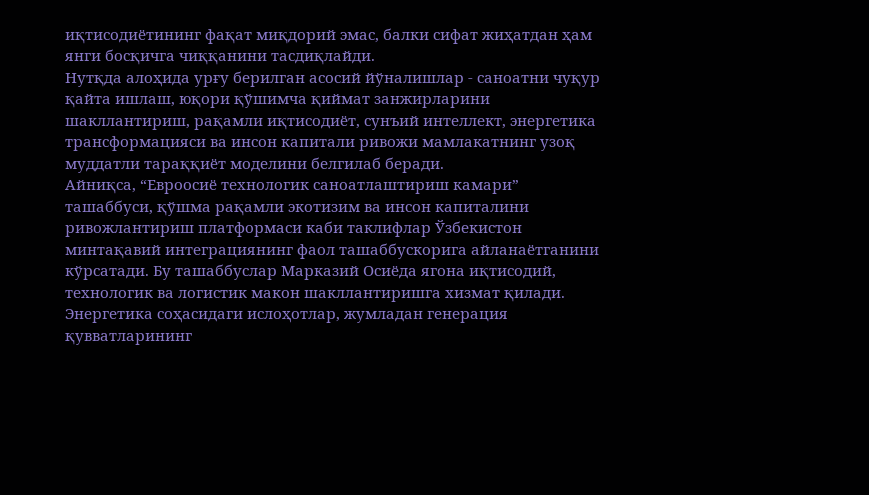иқтисодиётининг фақат миқдорий эмас, балки сифат жиҳатдан ҳам янги босқичга чиққанини тасдиқлайди.
Нутқда алоҳида урғу берилган асосий йўналишлар - саноатни чуқур қайта ишлаш, юқори қўшимча қиймат занжирларини шакллантириш, рақамли иқтисодиёт, сунъий интеллект, энергетика трансформацияси ва инсон капитали ривожи мамлакатнинг узоқ муддатли тараққиёт моделини белгилаб беради.
Айниқса, “Евроосиё технологик саноатлаштириш камари” ташаббуси, қўшма рақамли экотизим ва инсон капиталини ривожлантириш платформаси каби таклифлар Ўзбекистон минтақавий интеграциянинг фаол ташаббускорига айланаётганини кўрсатади. Бу ташаббуслар Марказий Осиёда ягона иқтисодий, технологик ва логистик макон шакллантиришга хизмат қилади.
Энергетика соҳасидаги ислоҳотлар, жумладан генерация қувватларининг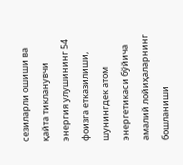сезиларли ошиши ва қайта тикланувчи энергия улушининг 54 фоизга етказилиши, шунингдек атом энергетикаси бўйича амалий лойиҳаларнинг бошланиши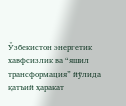Ўзбекистон энергетик хавфсизлик ва “яшил трансформация” йўлида қатъий ҳаракат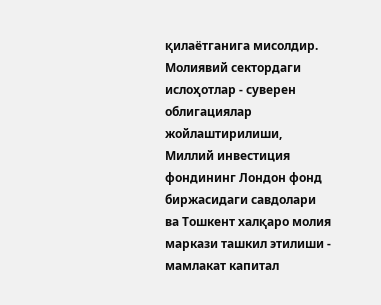қилаётганига мисолдир.
Молиявий сектордаги ислоҳотлар - суверен облигациялар жойлаштирилиши, Миллий инвестиция фондининг Лондон фонд биржасидаги савдолари ва Тошкент халқаро молия маркази ташкил этилиши - мамлакат капитал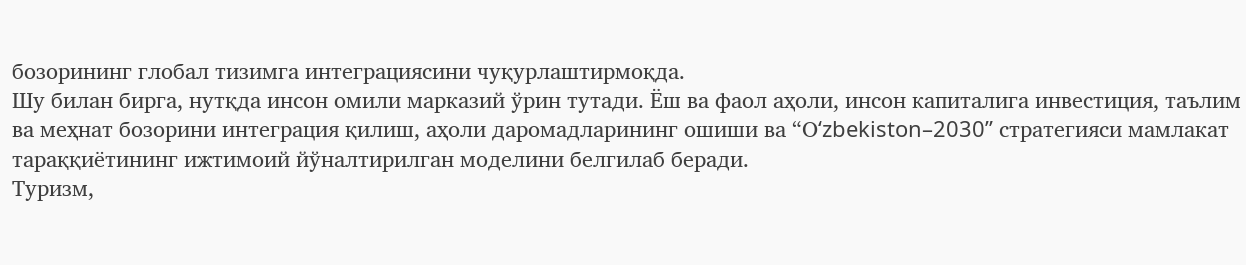бозорининг глобал тизимга интеграциясини чуқурлаштирмоқда.
Шу билан бирга, нутқда инсон омили марказий ўрин тутади. Ёш ва фаол аҳоли, инсон капиталига инвестиция, таълим ва меҳнат бозорини интеграция қилиш, аҳоли даромадларининг ошиши ва “О‘zbekiston–2030” стратегияси мамлакат тараққиётининг ижтимоий йўналтирилган моделини белгилаб беради.
Туризм,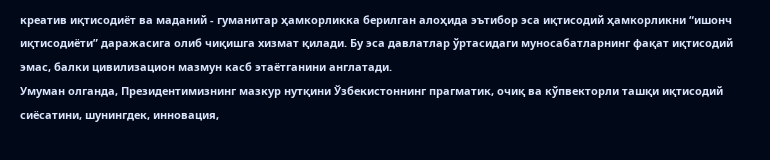креатив иқтисодиёт ва маданий - гуманитар ҳамкорликка берилган алоҳида эътибор эса иқтисодий ҳамкорликни “ишонч иқтисодиёти” даражасига олиб чиқишга хизмат қилади. Бу эса давлатлар ўртасидаги муносабатларнинг фақат иқтисодий эмас, балки цивилизацион мазмун касб этаётганини англатади.
Умуман олганда, Президентимизнинг мазкур нутқини Ўзбекистоннинг прагматик, очиқ ва кўпвекторли ташқи иқтисодий сиёсатини, шунингдек, инновация,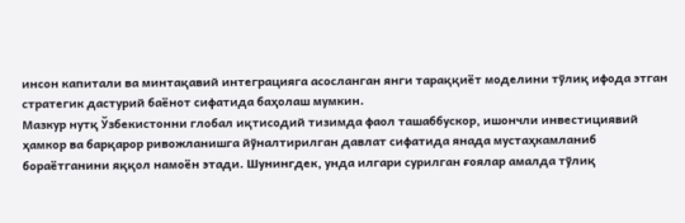инсон капитали ва минтақавий интеграцияга асосланган янги тараққиёт моделини тўлиқ ифода этган стратегик дастурий баёнот сифатида баҳолаш мумкин.
Мазкур нутқ Ўзбекистонни глобал иқтисодий тизимда фаол ташаббускор, ишончли инвестициявий ҳамкор ва барқарор ривожланишга йўналтирилган давлат сифатида янада мустаҳкамланиб бораётганини яққол намоён этади. Шунингдек, унда илгари сурилган ғоялар амалда тўлиқ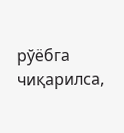рўёбга чиқарилса,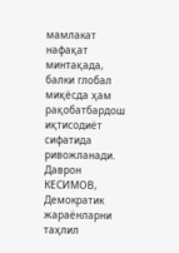мамлакат нафақат минтақада, балки глобал миқёсда ҳам рақобатбардош иқтисодиёт сифатида ривожланади.
Даврон КЕСИМОВ,
Демократик жараёнларни таҳлил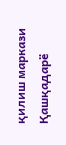қилиш маркази
Қашқадарё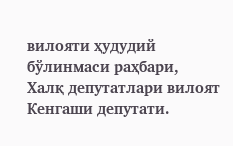вилояти ҳудудий бўлинмаси раҳбари,
Халқ депутатлари вилоят Кенгаши депутати.